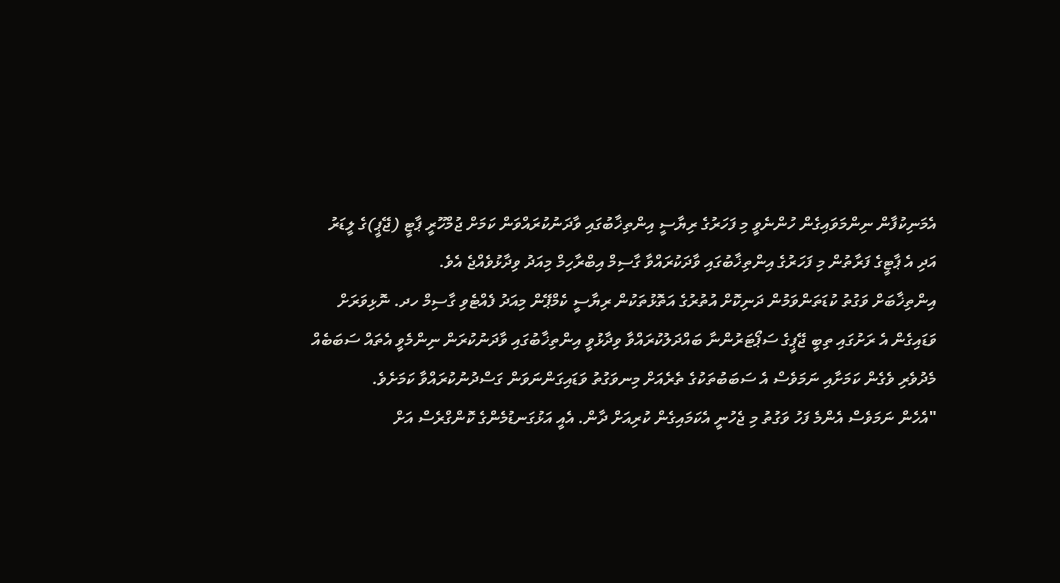އެމަނިކުފާން ނިންމަވައިގެން ހުންނެވީ މި ފަހަރުގެ ރިޔާސީ އިންތިޚާބުގައި ވާދަނުކުރައްވަން ކަމަށް ޖުމްހޫރީ ޕާޓީ (ޖޭޕީ)ގެ ލީޑަރު އަދި އެ ޕާޓީގެ ފަރާތުން މި ފަހަރުގެ އިންތިޚާބުގައި ވާދަކުރައްވާ ގާސިމް އިބްރާހިމް މިއަދު ވިދާޅުވެއްޖެ އެވެ.
އިންތިޚާބަށް ވަގުތު ކުޑަތަންވަމުން ދަނިކޮށް އުތުރުގެ އަތޮޅުތަކުން ރިޔާސީ ކެމްޕޭން މިއަދު ފެއްޓެވި ގާސިމް ހދ. ނޮޅިވަރަށް ވަޑައިގެން އެ ރަށުގައި ތިބީ ޖޭޕީގެ ސަޕޯޓަރުންނާ ބައްދަލުކުރައްވާ ވިދާޅުވީ އިންތިޚާބުގައި ވާދަނުކުރަން ނިންމެވީ އެތައް ސަބަބެއް މެދުވެރި ވެގެން ކަމަށާއި ނަމަވެސް އެ ސަބަބުތަކުގެ ތެރެއަށް މިނވަގުތު ވަޑައިގަންނަވަން ގަސްދުނުކުރައްވާ ކަމަށެވެ.
"އެހެން ނަމަވެސް އެންމެ ފަހު ވަގުތު މި ޖެހުނީ އެކަމައިގެން ކުރިއަށް ދާން. އެއީ އަޅުގަނޑުމެންގެ ކޮންގްރެސް އަށް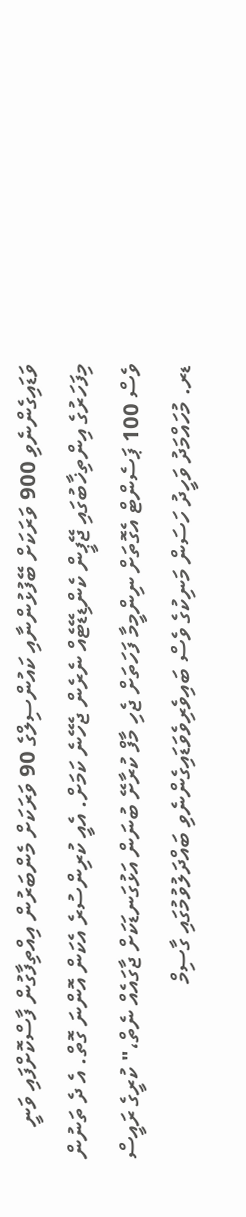ވަޑައިގެންނެވި 900 ވަރަކަށް ބޭފުޅުންނާއި ކައުންސިލްގެ 90 ވަރަކަށް މެންބަރުން އިއްތިފާގުން ފާސްކޮށްފައި ވަނީ މިފަހަރުގެ އިންތިޚާބުގައި ޖޭޕީން ކެންޑިޑޭޓެއް ނެރެން ޖެހޭނެ ކަމަށް. އެއީ ކުރިންސުރެ އެކަން އޮންނަ ގޮތް. އެ ދެ ތަނުން ވެސް 100 ޕަސެންޓް އެގޮތަށް ނިންމީމާ ފަހަތަށް ޖެހި މާފް ކުރާށޭ ބުނަން އަޅުގަނޑަކަށް ޖާގައެއް ނެތް،" ކުރީގެ ރައީސް ޑރ. މުހައްމަދު ވަހީދު ހަސަން މަނިކުގެ ވެސް ބައިވެރިވެވަޑައިގެންނެވި ބައްދަލުވުމުގައި ގާސިމް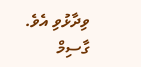ވިދާޅުވި އެވެ.
ގާސިމް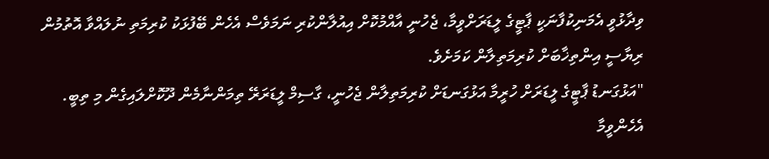ވިދާޅުވީ އެމަނިކުފާނަކީ ޕާޓީގެ ލީޑަރަށްވީމާ، ޖެހުނީ އާއްމުކޮށް އިއުލާންކުރި ނަމަވެސް އެހެން ބޭފުޅަކު ކުރިމަތި ނުލައްވާ އޮތުމުން ރިޔާސީ އިންތިޚާބަށް ކުރިމަތިލާން ކަމަށެވެ.
"އަޅުގަނޑު ޕާޓީގެ ލީޑަރަށް ހުރީމާ އަޅުގަނޑަށް ކުރިމަތިލާން ޖެހުނީ، ގާސިމް ލީޑަރަރޭ ތިމަންނާމެން ދޫކޮށްލައިގެން މި ތިބީ. އެހެންވީމާ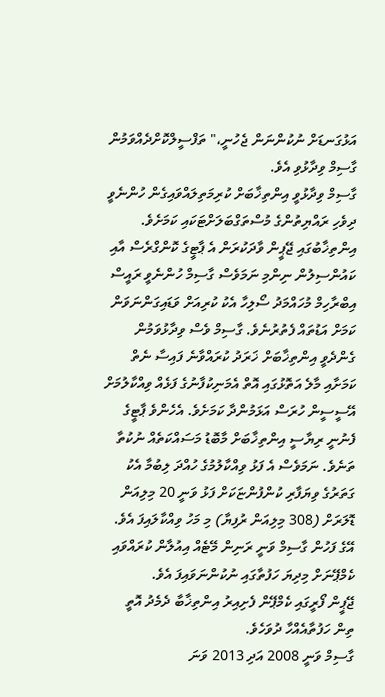އަޅުގަނޑަށް ނުކުންނަން ޖެހުނީ،" ތަފްސީލްކޮށްދެއްވަމުން ގާސިމް ވިދާޅުވި އެވެ.
ގާސިމް ވިދާޅުވީ އިންތިޚާބަށް ކުރިމަތިލައްވައިގެން ހުންނެވީ ދިވެހި ރައްޔިތުންގެ މުސްތަގްބަލަށްޓަކައި ކަމަށެވެ.
އިންތިޚާބުގައި ޖޭޕީން ވާދަކުރަން އެ ޕާޓީގެ ކޮންގްރެސް އާއި ކައުންސިލުން ނިންމި ނަމަވެސް ގާސިމް ހުންނެވީ ރައީސް އިބްރާހިމް މުހައްމަދު ސޯލިހާ އެކު ކުރިއަށް ވަޑައިގަންނަވަން ކަމަށް އަޑުތައް ފެތުރުނެވެ. ގާސިމް ވެސް ވިދާޅުވަމުން ގެންދެވީ އިންތިޚާބަށް ޚަރަދު ކުރައްވާނެ ފައިސާ ނެތް ކަމަށާއި މާލެ އަތޮޅުގައި އޮތް އެމަނިކުފާނުގެ ފަޅެއް ވިއްކާލުމަށް އޭސީސީން ހުރަސް އަޅަމުންދާ ކަމަށެވެ. އެހެންވެ ޕާޓީގެ ފެނުނީ ރިޔާސީ އިންތިޚާބަށް މާބޮޑު މަސައްކަތެއް ނުކުތާ ތަނެވެ. ނަމަވެސް އެ ފަޅު ވިއްކާލުމުގެ ހުއްދަ ލިބުމާ އެކު ގަތަރުގެ ވިޔަފާރި ކުންފުންޏަކަށް ފަޅު ވަނީ 20 މިލިއަން ޑޮލަރަށް (308 މިލިއަން ރުފިޔާ) މި މަހު ވިއްކާލައިފަ އެވެ. އޭގެ ފަހުން ގާސިމް ވަނީ ރަނިން މޭޓެއް އިއުލާން ކުރައްވައި ކެމްޕޭނަށް މިދިޔަ ހަފުތާގައި ނުކުންނަވައިފަ އެވެ.
ޖޭޕީން ފޯރީގައި ކެމްޕޭން ފެށިއިރު އިންތިޚާބާ ދެމެދު އޮތީ ތިން ހަފުތާއެއްހާ ދުވަހެވެ.
ގާސިމް ވަނީ 2008 އަދި 2013 ވަނަ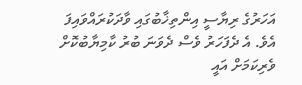އަހަރުގެ ރިޔާސީ އިންތިޚާބުގައި ވާދަކުރައްވައިފަ އެވެ. އެ ދެފަހަރު ވެސް ދެވަނަ ބުރު ކާމިޔާބުކޮށް ވެރިކަމަށް އައީ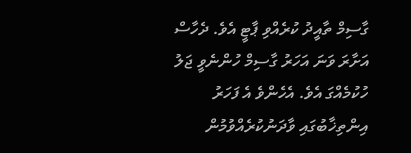ގާސިމް ތާއީދު ކުރެއްވި ޕާޓީ އެވެ. ދެހާސް އަށާރަ ވަނަ އަހަރު ގާސިމް ހުންނެވީ ޖަލު ހުކުމެއްގަ އެވެ. އެހެންވެ އެ ފަހަރު އިންތިޚާބުގައި ވާދަނުކުރެއްވުމުން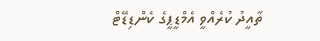ތާއީދު ކުރެއްވީ އެމްޑީޕީގެ ކެންޑިޑޭޓް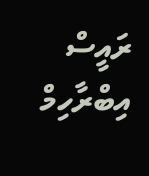ރައީސް އިބްރާހިމް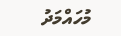މުހައްމަދު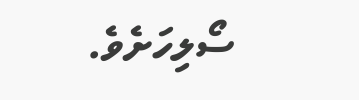ސޯލިހަށެވެ.